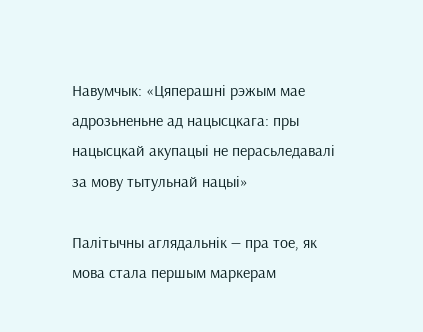Навумчык: «Цяперашні рэжым мае адрозьненьне ад нацысцкага: пры нацысцкай акупацыі не перасьледавалі за мову тытульнай нацыі»

Палітычны аглядальнік — пра тое, як мова стала першым маркерам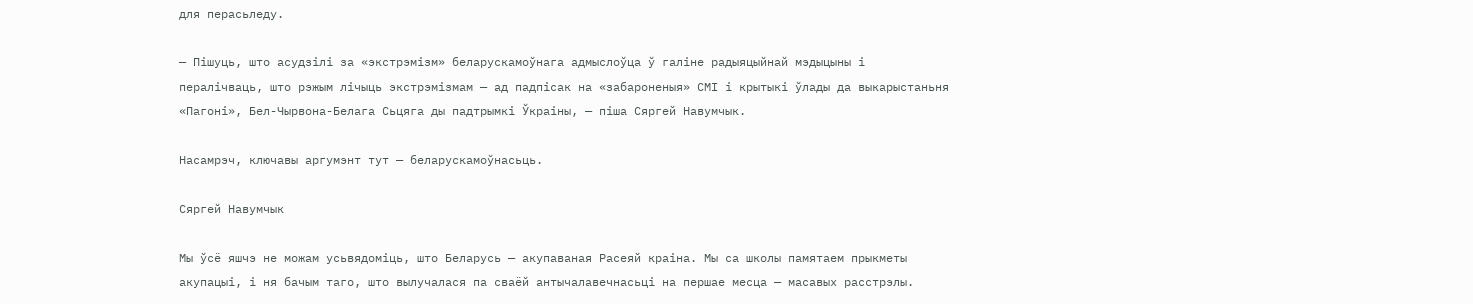для перасьледу.

— Пішуць, што асудзілі за «экстрэмізм» беларускамоўнага адмыслоўца ў галіне радыяцыйнай мэдыцыны і пералічваць, што рэжым лічыць экстрэмізмам — ад падпісак на «забароненыя» СМІ і крытыкі ўлады да выкарыстаньня «Пагоні», Бел-Чырвона-Белага Сьцяга ды падтрымкі Ўкраіны, — піша Сяргей Навумчык.

Насамрэч, ключавы аргумэнт тут — беларускамоўнасьць.

Сяргей Навумчык

Мы ўсё яшчэ не можам усьвядоміць, што Беларусь — акупаваная Расеяй краіна. Мы са школы памятаем прыкметы акупацыі, і ня бачым таго, што вылучалася па сваёй антычалавечнасьці на першае месца — масавых расстрэлы.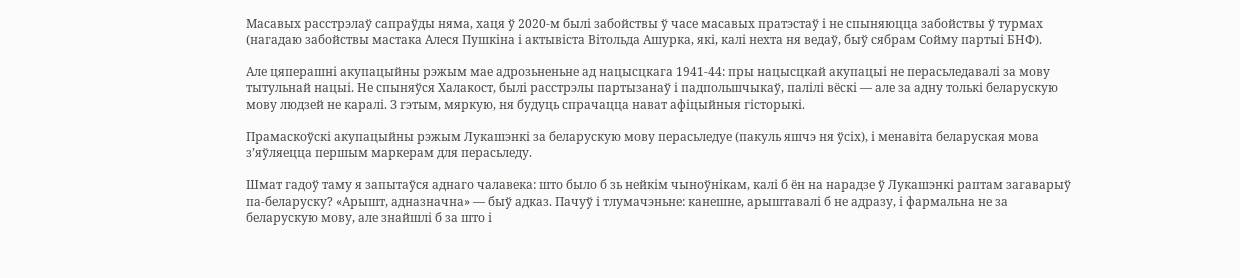Масавых расстрэлаў сапраўды няма, хаця ў 2020-м былі забойствы ў часе масавых пратэстаў і не спыняюцца забойствы ў турмах (нагадаю забойствы мастака Алеся Пушкіна і актывіста Вітольда Ашурка, які, калі нехта ня ведаў, быў сябрам Сойму партыі БНФ).

Але цяперашні акупацыйны рэжым мае адрозьненьне ад нацысцкага 1941-44: пры нацысцкай акупацыі не перасьледавалі за мову тытульнай нацыі. Не спыняўся Халакост, былі расстрэлы партызанаў і падпольшчыкаў, палілі вёскі — але за адну толькі беларускую мову людзей не каралі. З гэтым, мяркую, ня будуць спрачацца нават афіцыйныя гісторыкі.

Прамаскоўскі акупацыйны рэжым Лукашэнкі за беларускую мову перасьледуе (пакуль яшчэ ня ўсіх), і менавіта беларуская мова з’яўляецца першым маркерам для перасьледу.

Шмат гадоў таму я запытаўся аднаго чалавека: што было б зь нейкім чыноўнікам, калі б ён на нарадзе ў Лукашэнкі раптам загаварыў па-беларуску? «Арышт, адназначна» — быў адказ. Пачуў і тлумачэньне: канешне, арыштавалі б не адразу, і фармальна не за беларускую мову, але знайшлі б за што і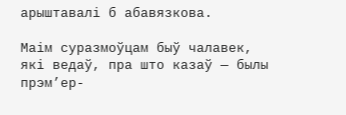арыштавалі б абавязкова.

Маім суразмоўцам быў чалавек, які ведаў, пра што казаў — былы прэм’ер-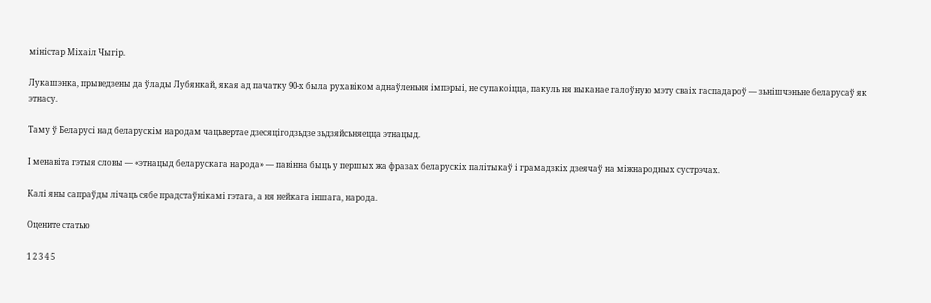міністар Міхаіл Чыгір.

Лукашэнка, прыведзены да ўлады Лубянкай, якая ад пачатку 90-х была рухавіком аднаўленьня імпэрыі, не супакоіцца, пакуль ня выканае галоўную мэту сваіх гаспадароў — зьнішчэньне беларусаў як этнасу.

Таму ў Беларусі над беларускім народам чацьвертае дзесяцігодзьдзе зьдзяйсьняецца этнацыд.

І менавіта гэтыя словы — «этнацыд беларускага народа» — павінна быць у першых жа фразах беларускіх палітыкаў і грамадзкіх дзеячаў на міжнародных сустрэчах.

Калі яны сапраўды лічаць сябе прадстаўнікамі гэтага, а ня нейкага іншага, народа.

Оцените статью

1 2 3 4 5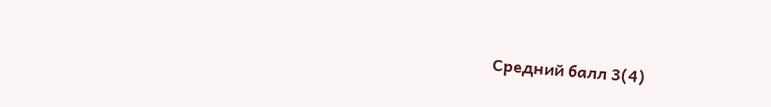Средний балл 3(4)